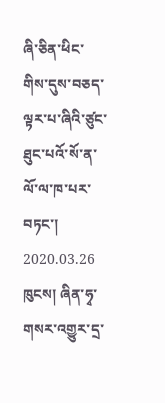ཞི་ཅིན་ཕིང་གིས་དུས་བཅད་ལྟར་པ་ཞིའི་ཙུང་ཐུང་པའོ་སོ་ན་ལོ་ལ་ཁ་པར་བཏང་།
2020.03.26 ཁུངས། ཞིན་ཧྭ་གསར་འགྱུར་དྲ་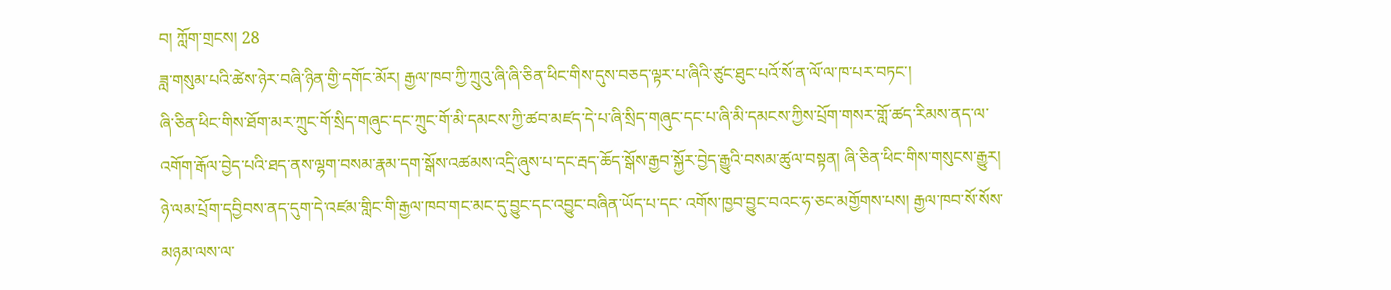བ། ཀློག་གྲངས། 28
ཟླ་གསུམ་པའི་ཚེས་ཉེར་བཞི་ཉིན་གྱི་དགོང་མོར། རྒྱལ་ཁབ་ཀྱི་ཀྲུའུ་ཞི་ཞི་ཅིན་ཕིང་གིས་དུས་བཅད་ལྟར་པ་ཞིའི་ཙུང་ཐུང་པའོ་སོ་ན་ལོ་ལ་ཁ་པར་བཏང་།
ཞི་ཅིན་ཕིང་གིས་ཐོག་མར་ཀྲུང་གོ་སྲིད་གཞུང་དང་ཀྲུང་གོ་མི་དམངས་ཀྱི་ཚབ་མཛད་དེ་པ་ཞི་སྲིད་གཞུང་དང་པ་ཞི་མི་དམངས་ཀྱིས་པྲོག་གསར་གློ་ཚད་རིམས་ནད་ལ་འགོག་རྒོལ་བྱེད་པའི་ཐད་ནས་ལྷག་བསམ་རྣམ་དག་སྒོས་འཚམས་འདྲི་ཞུས་པ་དང་རྦད་ཆོད་སྒོས་རྒྱབ་སྐྱོར་བྱེད་རྒྱུའི་བསམ་ཚུལ་བསྟན། ཞི་ཅིན་ཕིང་གིས་གསུངས་རྒྱུར། ཉེ་ལམ་པྲོག་དབྱིབས་ནད་དུག་དེ་འཛམ་གླིང་གི་རྒྱལ་ཁབ་གང་མང་དུ་བྱུང་དང་འབྱུང་བཞིན་ཡོད་པ་དང་ འགོས་ཁྱབ་བྱུང་བའང་ཧ་ཅང་མགྱོགས་པས། རྒྱལ་ཁབ་སོ་སོས་མཉམ་ལས་ལ་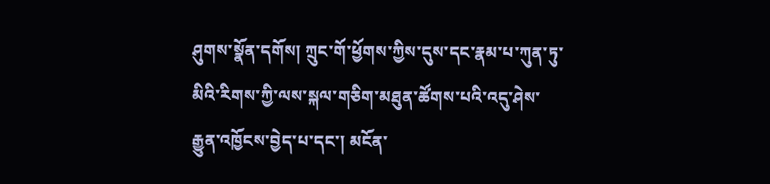ཤུགས་སྣོན་དགོས། ཀྲུང་གོ་ཕྱོགས་ཀྱིས་དུས་དང་རྣམ་པ་ཀུན་ཏུ་མིའི་རིགས་ཀྱི་ལས་སྐལ་གཅིག་མཐུན་ཚོགས་པའི་འདུ་ཤེས་རྒྱུན་འཁྱོངས་བྱེད་པ་དང་། མངོན་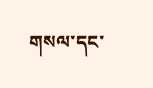གསལ་དང་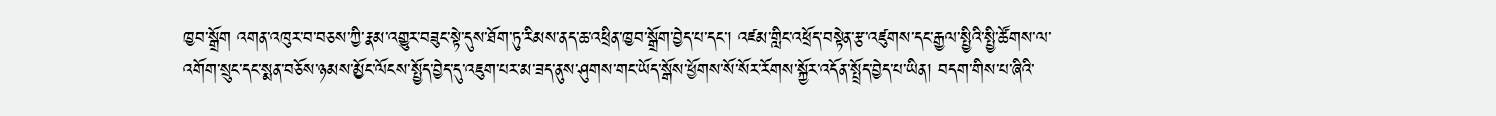ཁྱབ་སྒྲོག འགན་འཁུར་བ་བཅས་ཀྱི་རྣམ་འགྱུར་བཟུང་སྟེ་དུས་ཐོག་ཏུ་རིམས་ནད་ཆ་འཕྲིན་ཁྱབ་སྒྲོག་བྱེད་པ་དང་། འཛམ་གླིང་འཕྲོད་བསྟེན་རྩ་འཛུགས་དང་རྒྱལ་སྤྱིའི་སྤྱི་ཚོགས་ལ་འགོག་སྲུང་དང་སྨན་བཅོས་ཉམས་མྱོང་ལོངས་སྤྱོད་བྱེད་དུ་འཇུག་པར་མ་ཟད་ནུས་ཤུགས་གང་ཡོད་སྒོས་ཕྱོགས་སོ་སོར་རོགས་སྐྱོར་འདོན་སྤྲོད་བྱེད་པ་ཡིན། བདག་གིས་པ་ཞིའི་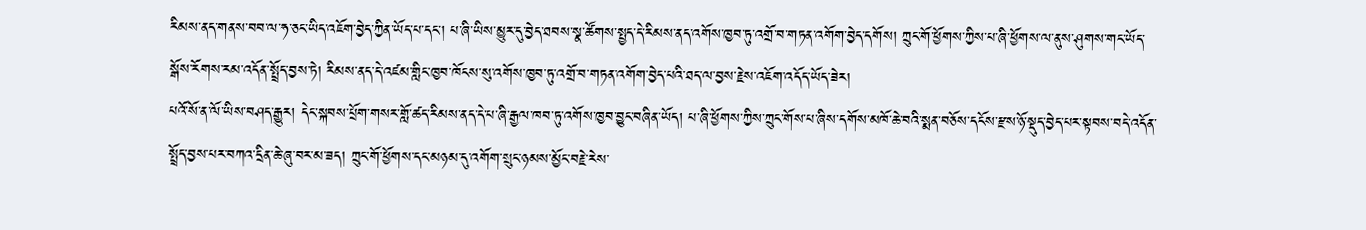རིམས་ནད་གནས་བབ་ལ་ཧ་ཅང་ཡིད་འཇོག་བྱེད་ཀྱིན་ཡོད་པ་དང་། པ་ཞི་ཡིས་མྱུར་དུ་བྱེད་ཐབས་སྣ་ཚོགས་སྤྱད་དེ་རིམས་ནད་འགོས་ཁྱབ་ཏུ་འགྲོ་བ་གཏན་འགོག་བྱེད་དགོས། ཀྲུང་གོ་ཕྱོགས་ཀྱིས་པ་ཞི་ཕྱོགས་ལ་ནུས་ཤུགས་གང་ཡོད་སྒོས་རོགས་རམ་འདོན་སྤྲོད་བྱས་ཏེ། རིམས་ནད་དེ་འཛམ་གླིང་ཁྱབ་ཁོངས་སུ་འགོས་ཁྱབ་ཏུ་འགྲོ་བ་གཏན་འགོག་བྱེད་པའི་ཐད་ལ་བྱས་རྗེས་འཇོག་འདོད་ཡོད་ཟེར།
པའོ་སོ་ན་ལོ་ཡིས་བཤད་རྒྱུར། དེང་སྐབས་པྲོག་གསར་གློ་ཚད་རིམས་ནད་དེ་པ་ཞི་རྒྱལ་ཁབ་ཏུ་འགོས་ཁྱབ་བྱུང་བཞིན་ཡོད། པ་ཞི་ཕྱོགས་ཀྱིས་ཀྲུང་གོས་པ་ཞིས་དགོས་མཁོ་ཆེ་བའི་སྨན་བཅོས་དངོས་རྫས་ཉོ་སྡུད་བྱེད་པར་སྟབས་བདེ་འདོན་སྤྲོད་བྱས་པར་བཀའ་དྲིན་ཆེ་ཞུ་བར་མ་ཟད། ཀྲུང་གོ་ཕྱོགས་དང་མཉམ་དུ་འགོག་སྲུང་ཉམས་མྱོང་བརྗེ་རེས་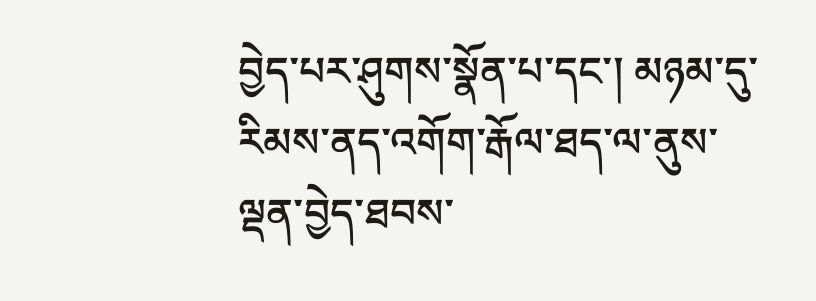བྱེད་པར་ཤུགས་སྣོན་པ་དང་། མཉམ་དུ་རིམས་ནད་འགོག་རྒོལ་ཐད་ལ་ནུས་ལྡན་བྱེད་ཐབས་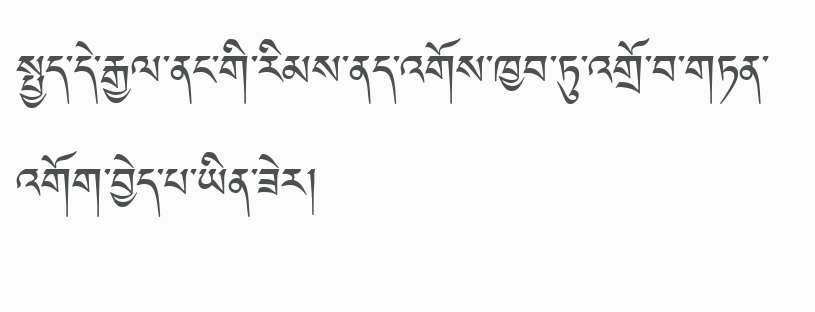སྤྱད་དེ་རྒྱལ་ནང་གི་རིམས་ནད་འགོས་ཁྱབ་ཏུ་འགྲོ་བ་གཏན་འགོག་བྱེད་པ་ཡིན་ཟེར།